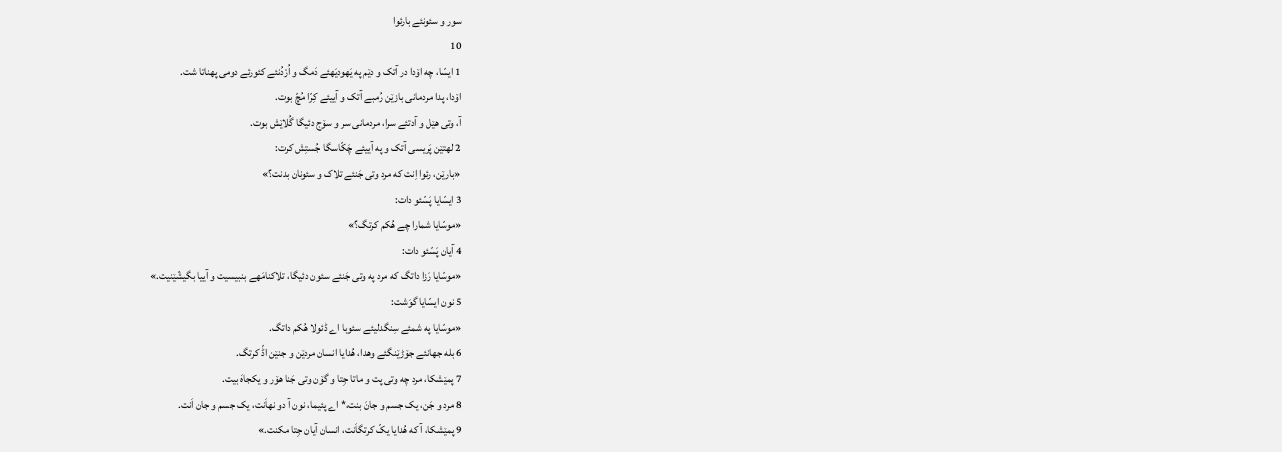سور و سئونئے بارئوا
10
1 ایسّا، چه اۆدا در آتک و دێم په یَهودیَهئے دَمگ و اُرْدُنئے کئورئے دومی پهناتا شت.
اۆدا، پدا مردمانی بازێن رُمبے آتک و آییئے کِرّا مُچّ بوت.
آ، وتی هێل و آدتئے سرا، مردمانی سر و سۆج دئیگا گُلاێش بوت.
2 لهتێن پَریسی آتک و په آییئے چَکّاسگا جُستِش کرت:
«بارێن، رئوا اِنت که مرد وتی جَنئے تلاک و سئونان بدنت؟»
3 ایسّایا پَسّئو دات:
«موسّایا شمارا چے هُکم کرتگ؟»
4 آیان پَسّئو دات:
«موسّایا رَزا داتگ که مرد په وتی جَنئے سئون دئیگا، تلاکنامَهے بنبیسیت و آییا بگیشّێنیت.»
5 نون ایسّایا گوَشت:
«موسّایا په شمئے سِنگدلیئے سئوبا اے ڈئولا هُکم داتگ.
6 بله جهانئے جۆڑێنگئے وهدا، هُدایا انسان مردێن و جنێن اڈّ کرتگ.
7 پمێشکا، مرد چه وتی پت و ماتا جِتا و گۆن وتی جَنا هۆر و یکجاهَ بیت.
8 مرد و جَن، یک جسم و جانَ بنت،* اے پئیما، نون آ دو نهاَنت، یک جسم و جان اَنت.
9 پمێشکا، آ که هُدایا یکّ کرتگاَنت، انسان آیان جِتا مکنت.»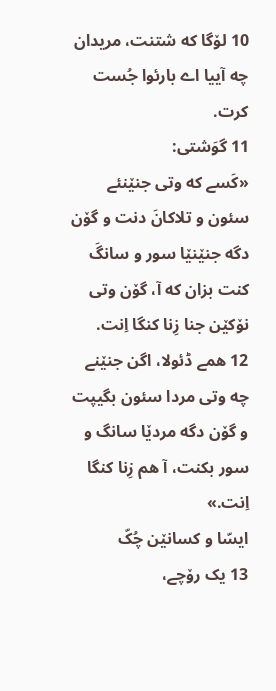10 لۆگا که شتنت، مریدان چه آییا اے بارئوا جُست کرت.
11 گوَشتی:
«کَسے که وتی جنێنئے سئون و تلاکانَ دنت و گۆن دگه جنێنێا سور و سانگَ کنت بزان که آ، گۆن وتی نۆکێن جنا زِنا کنگا اِنت.
12 همے ڈئولا، اگن جنێنے چه وتی مردا سئون بگیپت و گۆن دگه مردێا سانگ و سور بکنت، آ هم زِنا کنگا اِنت.»
ایسّا و کسانێن چُکّ
13 یک رۆچے،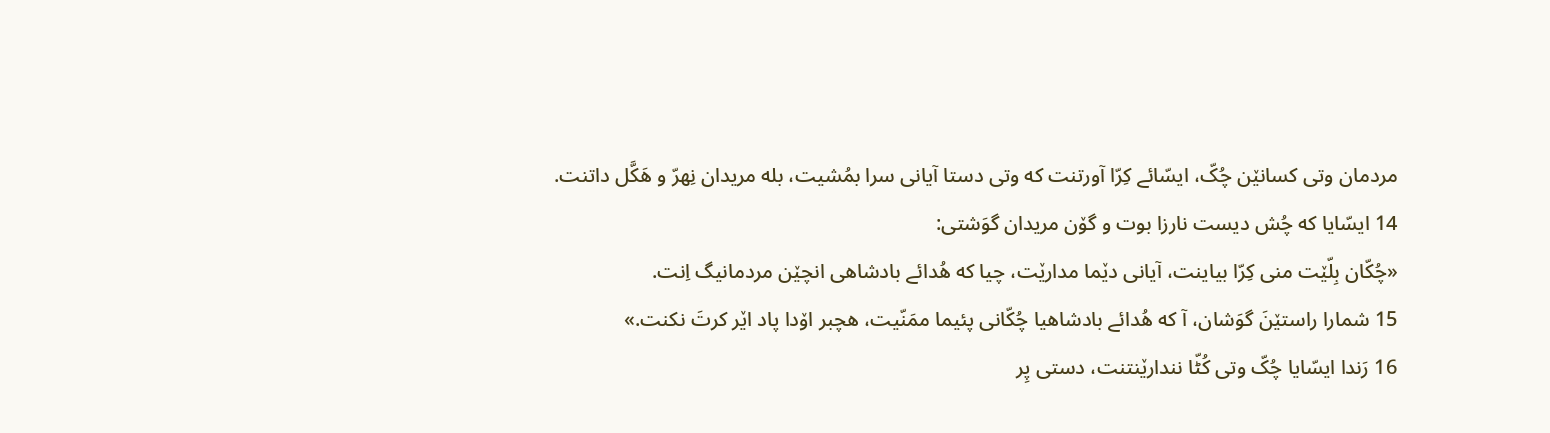مردمان وتی کسانێن چُکّ، ایسّائے کِرّا آورتنت که وتی دستا آیانی سرا بمُشیت، بله مریدان نِهرّ و هَکَّل داتنت.
14 ایسّایا که چُش دیست نارزا بوت و گۆن مریدان گوَشتی:
«چُکّان بِلّێت منی کِرّا بیاینت، آیانی دێما مدارێت، چیا که هُدائے بادشاهی انچێن مردمانیگ اِنت.
15 شمارا راستێنَ گوَشان، آ که هُدائے بادشاهیا چُکّانی پئیما ممَنّیت، هچبر اۆدا پاد اێر کرتَ نکنت.»
16 رَندا ایسّایا چُکّ وتی کُٹّا نندارێنتنت، دستی پِر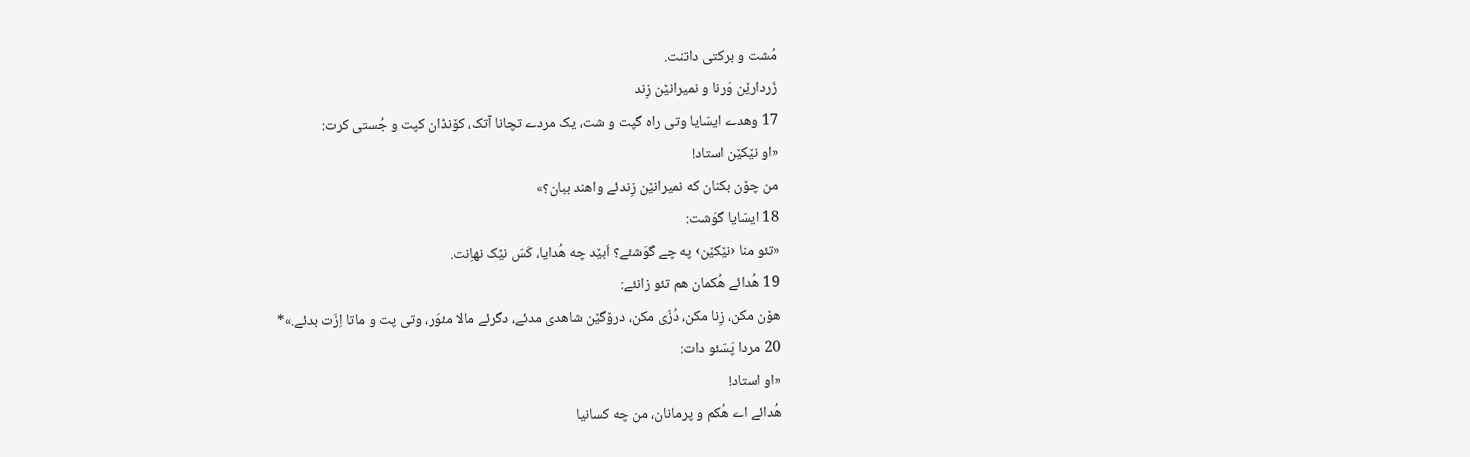مُشت و برکتی داتنت.
زَردارێن وَرنا و نمیرانێن زِند
17 وهدے ایسّایا وتی راه گپت و شت، یک مردے تچانا آتک، کۆنڈان کپت و جُستی کرت:
«او نێکێن استاد!
من چۆن بکنان که نمیرانێن زِندئے واهند ببان؟»
18 ایسّایا گوَشت:
«تئو منا ‹نێکێن› په چے گوَشئے؟ اَبێد چه هُدایا، کَسّ نێک نهاِنت.
19 هُدائے هُکمان هم تئو زانئے:
هۆن مکن، زِنا مکن، دُزّی مکن، درۆگێن شاهدی مدئے، دگرئے مالا مئوَر، وتی پت و ماتا اِزّت بدئے.»*
20 مردا پَسّئو دات:
«او استاد!
هُدائے اے هُکم و پرمانان، من چه کسانیا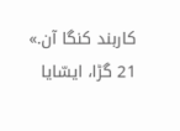کاربند کنگا آن.»
21 گڑا، ایسّایا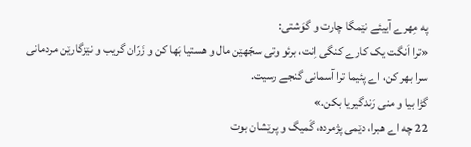په مِهرے آییئے نێمگا چارت و گوَشتی:
«ترا اَنگت یک کارے کنگی اِنت، برئو وتی سجّهێن مال و هستیا بَها کن و زَرّان گریب و نێزگارێن مردمانی سرا بهر کن، اے پئیما ترا آسمانی گنجے رسیت.
گڑا بیا و منی رَندگیریا بکن.»
22 چه اے هبرا، دێمی پژمرده، گَمیگ و پرێشان بوت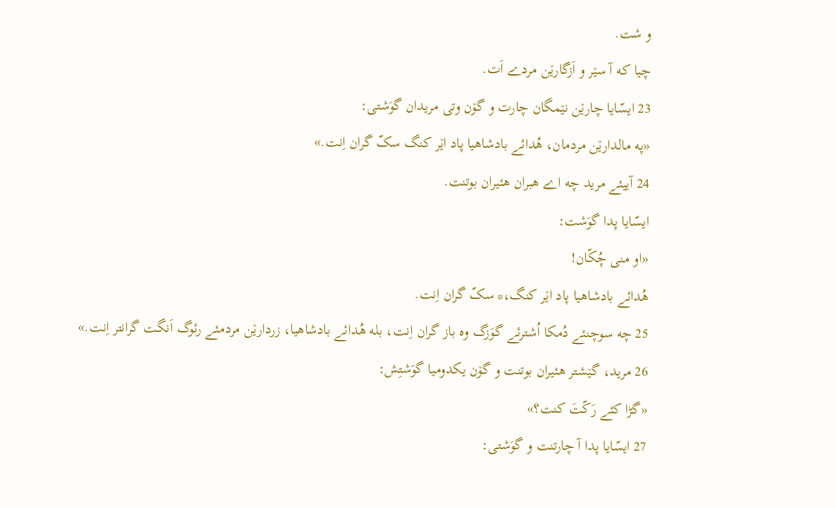و شت.
چیا که آ سێر و اَزگارێن مردے اَت.
23 ایسّایا چارێن نێمگان چارت و گۆن وتی مریدان گوَشتی:
«په مالدارێن مردمان، هُدائے بادشاهیا پاد اێر کنگ سکّ گران اِنت.»
24 آییئے مرید چه اے هبران هئیران بوتنت.
ایسّایا پدا گوَشت:
«او منی چُکّان!
هُدائے بادشاهیا پاد اێر کنگ،* سکّ گران اِنت.
25 چه سوچنئے دُمکا اُشترئے گوَزگ وه باز گران اِنت، بله هُدائے بادشاهیا، زردارێن مردمئے رئوگ اَنگت گرانتر اِنت.»
26 مرید، گێشتر هئیران بوتنت و گۆن یکدومیا گوَشتِش:
«گڑا کئے رَکّتَ کنت؟»
27 ایسّایا پدا آ چارتنت و گوَشتی: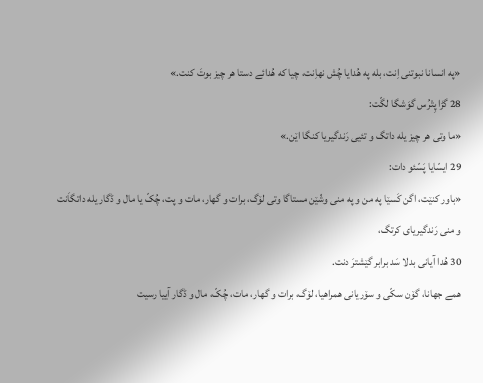«په انسانا نبوتنی اِنت، بله په هُدایا چُش نهاِنت، چیا که هُدائے دستا هر چیز بوتَ کنت.»
28 گڑا پِتْرُس گوَشگا لگّت:
«ما وتی هر چیز یله داتگ و تئیی رَندگیریا کنگا اێن.»
29 ایسّایا پَسّئو دات:
«باور کنێت، اگن کَسێا په من و په منی وشّێن مستاگا وتی لۆگ، برات و گهار، مات و پت، چُکّ یا مال و ڈگار یله داتگاَنت و منی رَندگیریای کرتگ،
30 هُدا آیانی بدلا سَد برابر گێشترَ دنت.
همے جهانا، گۆن سکّی و سۆریانی همراهیا، لۆگ، برات و گهار، مات، چُکّ، مال و ڈگار آییا رسیت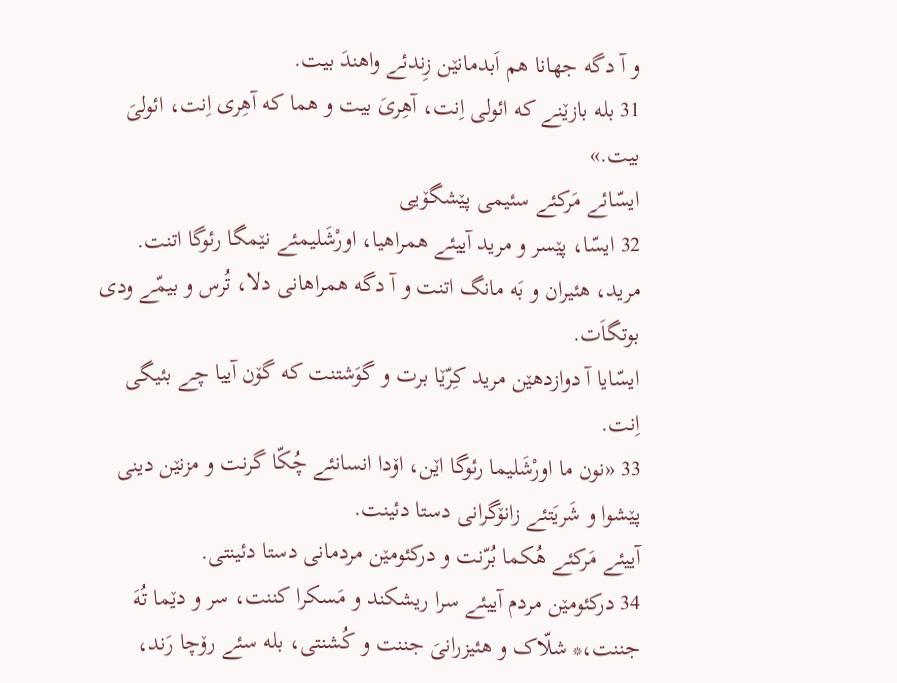و آ دگه جهانا هم اَبدمانێن زِندئے واهندَ بیت.
31 بله بازێنے که ائولی اِنت، آهِریَ بیت و هما که آهِری اِنت، ائولیَ بیت.»
ایسّائے مَرکئے سئیمی پێشگۆیی
32 ایسّا، پێسر و مرید آییئے همراهیا، اورْشَلیمئے نێمگا رئوگا اتنت.
مرید، هئیران و بَه مانگ اتنت و آ دگه همراهانی دلا، تُرس و بیمّے ودی بوتگاَت.
ایسّایا آ دوازدهێن مرید کِرّێا برت و گوَشتنت که گۆن آییا چے بئیگی اِنت.
33 «نون ما اورْشَلیما رئوگا اێن، اۆدا انسانئے چُکّا گرنت و مزنێن دینی پێشوا و شَریَتئے زانۆگرانی دستا دئینت.
آییئے مَرکئے هُکما بُرّنت و درکئومێن مردمانی دستا دئینتی.
34 درکئومێن مردم آییئے سرا ریشکند و مَسکرا کننت، سر و دێما تُهَ جننت،* شلّاک و هئیزرانیَ جننت و کُشنتی، بله سئے رۆچا رَند،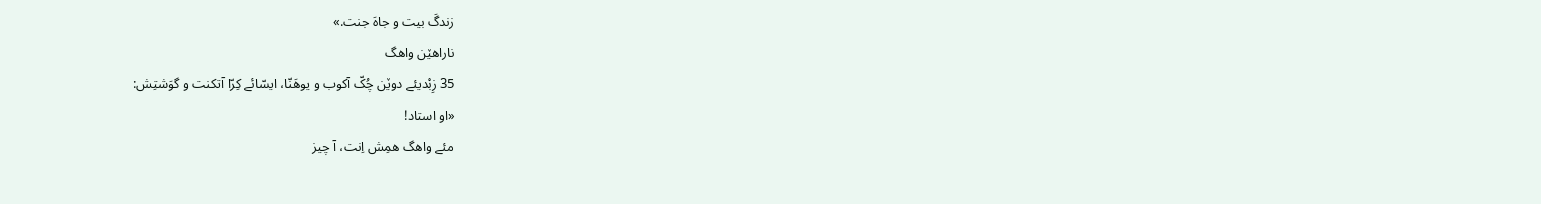زندگَ بیت و جاهَ جنت.»
ناراهێن واهگ
35 زِبْدیئے دوێن چُکّ آکوب و یوهَنّا، ایسّائے کِرّا آتکنت و گوَشتِش:
«او استاد!
مئے واهگ همِش اِنت، آ چیز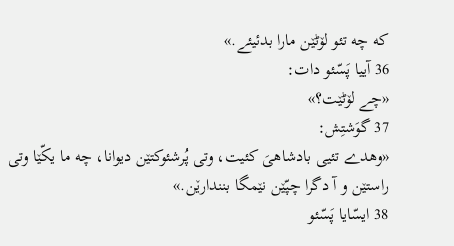که چه تئو لۆٹێن مارا بدئیئے.»
36 آییا پَسّئو دات:
«چے لۆٹێت؟»
37 گوَشتِش:
«وهدے تئیی بادشاهیَ کئیت، وتی پُرشئوکتێن دیوانا، چه ما یکّێا وتی راستێن و آ دگرا چپّێن نێمگا بنندارێن.»
38 ایسّایا پَسّئو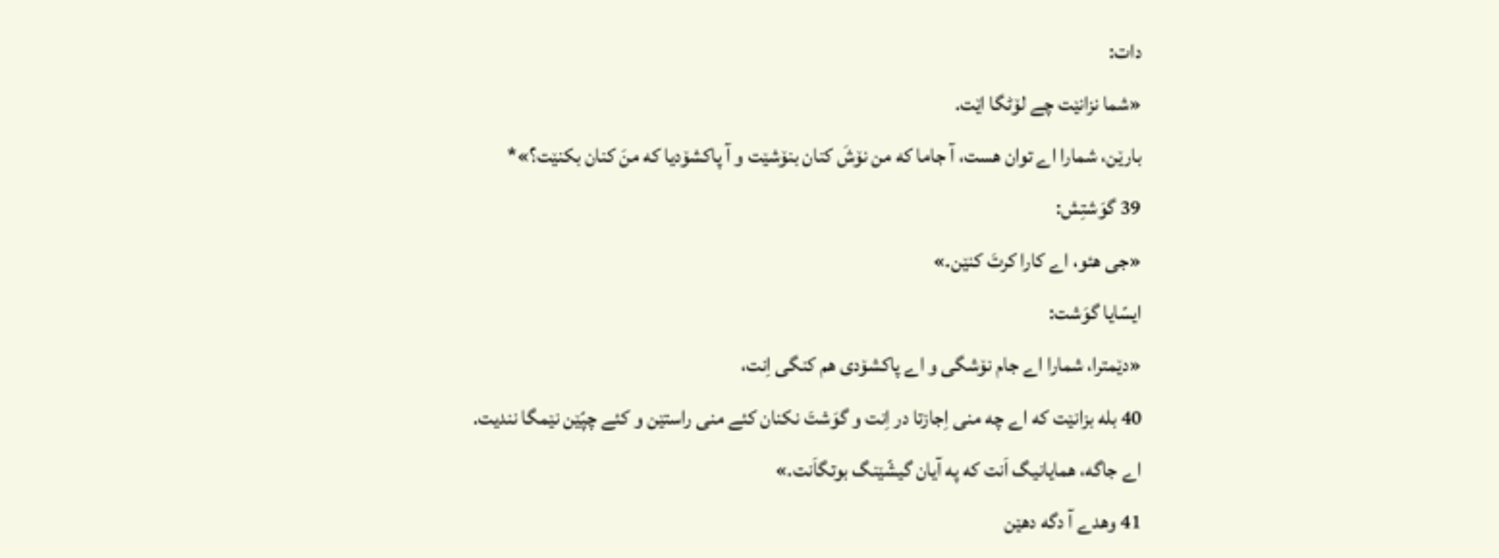دات:
«شما نزانێت چے لۆٹگا اێت.
بارێن، شمارا اے توان هست، آ جاما که من نۆشَ کنان بنۆشێت و آ پاکشۆدیا که منَ کنان بکنێت؟»*
39 گوَشتِش:
«جی هئو، اے کارا کرتَ کنێن.»
ایسّایا گوَشت:
«دێمترا، شمارا اے جام نۆشگی و اے پاکشۆدی هم کنگی اِنت،
40 بله بزانێت که اے چه منی اِجازتا در اِنت و گوَشتَ نکنان کئے منی راستێن و کئے چپّێن نێمگا نندیت.
اے جاگه، همایانیگ اَنت که په آیان گیشّێنگ بوتگاَنت.»
41 وهدے آ دگه دهێن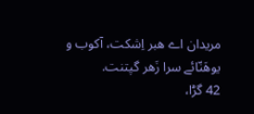مریدان اے هبر اِشکت، آکوب و یوهَنّائے سرا زَهر گپتنت.
42 گڑا،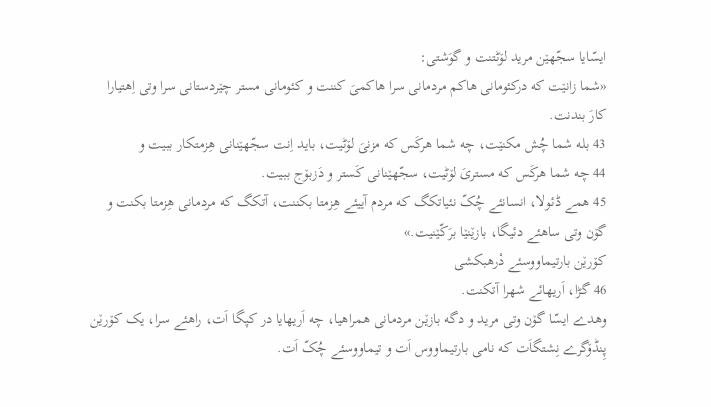ایسّایا سجّهێن مرید لۆٹتنت و گوَشتی:
«شما زانێت که درکئومانی هاکم مردمانی سرا هاکمیَ کننت و کئومانی مستر چێردستانی سرا وتی اِهتیارا کارَ بندنت.
43 بله شما چُش مکنێت، چه شما هرکَس که مزنیَ لۆٹیت، باید اِنت سجّهێنانی هِزمتکار ببیت و
44 چه شما هرکَس که مستریَ لۆٹیت، سجّهێنانی کَستر و دَزبۆج ببیت.
45 همے ڈئولا، انسانئے چُکّ نئیاتکگ که مردم آییئے هِزمتا بکننت، آتکگ که مردمانی هِزمتا بکنت و گۆن وتی ساهئے دئیگا، بازێنێا برَکّێنیت.»
کۆرێن بارتیماووسئے دْرهبکشی
46 گڑا، اَریهائے شهرا آتکنت.
وهدے ایسّا گۆن وتی مرید و دگه بازێن مردمانی همراهیا، چه اَریهایا در کپگا اَت، راهئے سرا، یک کۆرێن پِنڈۆگرے نِشتگاَت که نامی بارتیماووس اَت و تیماووسئے چُکّ اَت.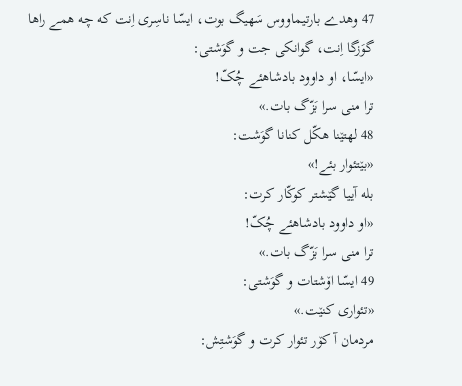47 وهدے بارتیماووس سَهیگ بوت، ایسّا ناسِری اِنت که چه همے راها گوَزگا اِنت، گوانکی جت و گوَشتی:
«ایسّا، او داوود بادشاهئے چُکّ!
ترا منی سرا بَزّگ بات.»
48 لهتێنا هکّل کنانا گوَشت:
«بێتئوار بئے!»
بله آییا گێشتر کوکّار کرت:
«او داوود بادشاهئے چُکّ!
ترا منی سرا بَزّگ بات.»
49 ایسّا اۆشتات و گوَشتی:
«تئواری کنێت.»
مردمان آ کۆر تئوار کرت و گوَشتِش: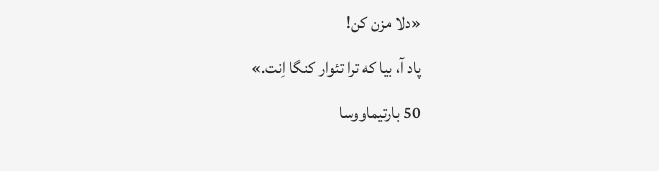«دلا مزن کن!
پاد آ، بیا که ترا تئوار کنگا اِنت.»
50 بارتیماووسا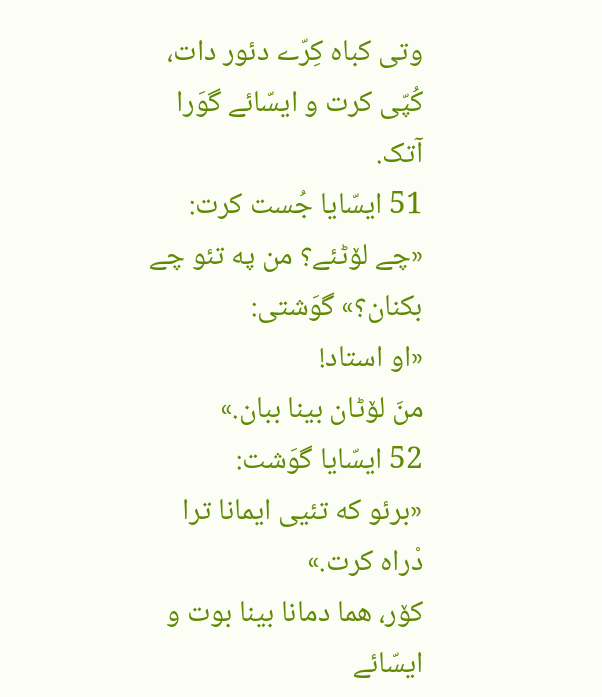وتی کباه کِرّے دئور دات، کُپّی کرت و ایسّائے گوَرا آتک.
51 ایسّایا جُست کرت:
«چے لۆٹئے؟ من په تئو چے بکنان؟» گوَشتی:
«او استاد!
منَ لۆٹان بینا ببان.»
52 ایسّایا گوَشت:
«برئو که تئیی ایمانا ترا دْراه کرت.»
کۆر، هما دمانا بینا بوت و ایسّائے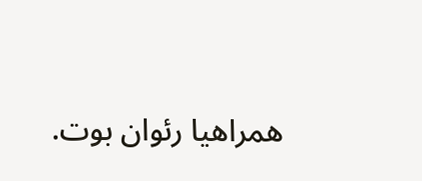همراهیا رئوان بوت.